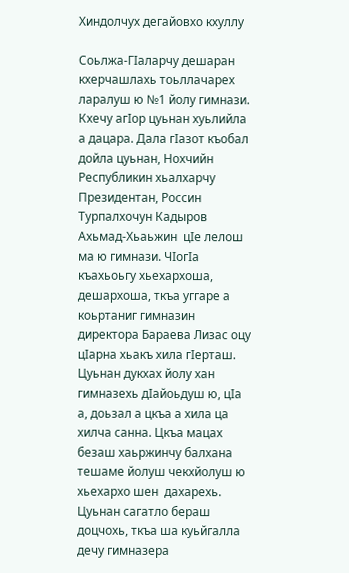Хиндолчух дегайовхо кхуллу

Соьлжа-ГIаларчу дешаран кхерчашлахь тоьллачарех ларалуш ю №1 йолу гимнази. Кхечу агIор цуьнан хуьлийла а дацара. Дала гIазот къобал дойла цуьнан, Нохчийн Республикин хьалхарчу Президентан, Россин Турпалхочун Кадыров Ахьмад-Хьаьжин  цIе лелош ма ю гимнази. ЧIогIа къахьоьгу хьехархоша, дешархоша, ткъа уггаре а коьртаниг гимназин директора Бараева Лизас оцу цIарна хьакъ хила гIерташ. Цуьнан дукхах йолу хан гимназехь дIайоьдуш ю, цIа а, доьзал а цкъа а хила ца хилча санна. Цкъа мацах безаш хаьржинчу балхана  тешаме йолуш чекхйолуш ю хьехархо шен  дахарехь. Цуьнан сагатло бераш доцчохь, ткъа ша куьйгалла дечу гимназера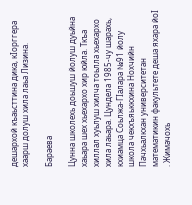дешархой къаьсттина дика, кIорггера хаарш долуш хила лаьа Лизина.

Бараева

Цунна школехь доьшуш йолуш дуьйна хаьара шех хьехархо хир юйла. Ткъа хиллал хуьлуш хилча тоьлла хьехархо хила лаьара. Цундела 1985-чу шарахь, кхиамца Соьлжа-ГIалара №91 йолу школа чекхъяьккхина Нохчийн Пачхьалкхан университетан математикин факультете деша яхара йоI . Жимачохь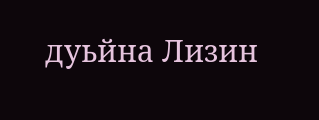дуьйна Лизин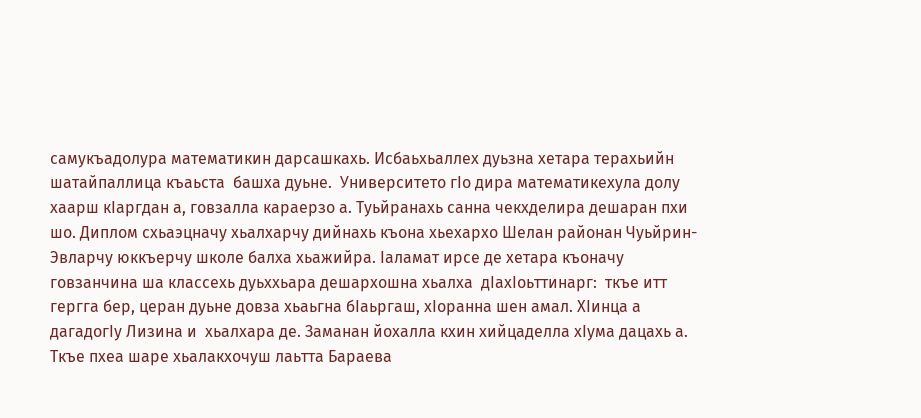самукъадолура математикин дарсашкахь. Исбаьхьаллех дуьзна хетара терахьийн шатайпаллица къаьста  башха дуьне.  Университето гIо дира математикехула долу  хаарш кIаргдан а, говзалла караерзо а. Туьйранахь санна чекхделира дешаран пхи шо. Диплом схьаэцначу хьалхарчу дийнахь къона хьехархо Шелан районан Чуьйрин-Эвларчу юккъерчу школе балха хьажийра. Iаламат ирсе де хетара къоначу говзанчина ша классехь дуьххьара дешархошна хьалха  дIахIоьттинарг:  ткъе итт гергга бер, церан дуьне довза хьаьгна бIаьргаш, хIоранна шен амал. ХIинца а дагадогIу Лизина и  хьалхара де. Заманан йохалла кхин хийцаделла хIума дацахь а. Ткъе пхеа шаре хьалакхочуш лаьтта Бараева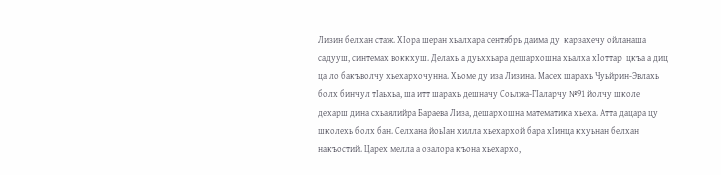Лизин белхан стаж. ХIора шеран хьалхара сентябрь даима ду  карзахечу ойланаша садууш, синтемах воккхуш. Делахь а дуьххьара дешархошна хьалха хIоттар  цкъа а диц ца ло бакъволчу хьехархочунна. Хьоме ду иза Лизина. Масех шарахь Чуьйрин-Эвлахь болх бинчул тIаьхьа, ша итт шарахь дешначу Соьлжа-ГIаларчу №91 йолчу школе дехарш дина схьаялийра Бараева Лиза, дешархошна математика хьеха. Атта дацара цу школехь болх бан. Селхана йоьIан хилла хьехархой бара хIинца кхуьнан белхан накъостий. Царех мелла а озалора къона хьехархо,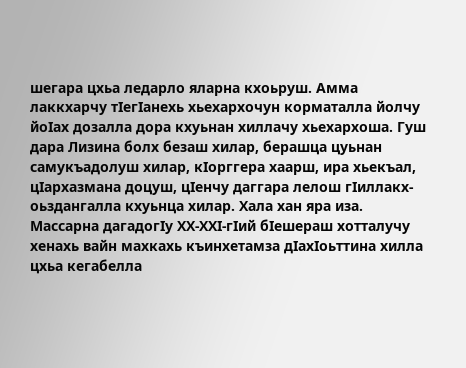шегара цхьа ледарло яларна кхоьруш. Амма лаккхарчу тIегIанехь хьехархочун корматалла йолчу йоIах дозалла дора кхуьнан хиллачу хьехархоша. Гуш дара Лизина болх безаш хилар, берашца цуьнан самукъадолуш хилар, кIорггера хаарш, ира хьекъал, цIархазмана доцуш, цIенчу даггара лелош гIиллакх-оьздангалла кхуьнца хилар. Хала хан яра иза. Массарна дагадогIу ХХ-ХХI-гIий бIешераш хотталучу хенахь вайн махкахь къинхетамза дIахIоьттина хилла  цхьа кегабелла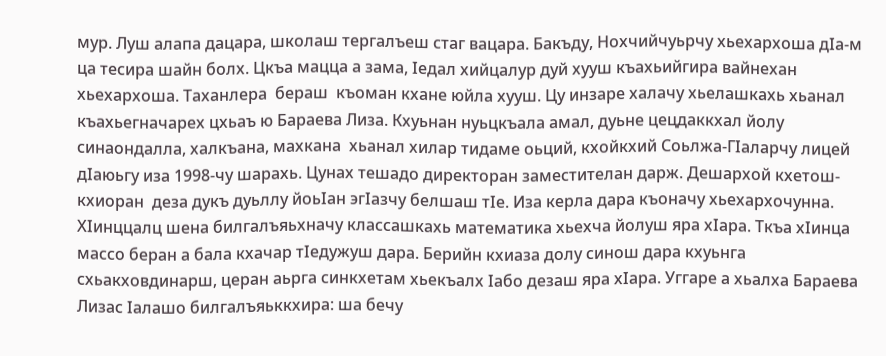мур. Луш алапа дацара, школаш тергалъеш стаг вацара. Бакъду, Нохчийчуьрчу хьехархоша дIа-м ца тесира шайн болх. Цкъа мацца а зама, Iедал хийцалур дуй хууш къахьийгира вайнехан хьехархоша. Таханлера  бераш  къоман кхане юйла хууш. Цу инзаре халачу хьелашкахь хьанал къахьегначарех цхьаъ ю Бараева Лиза. Кхуьнан нуьцкъала амал, дуьне цецдаккхал йолу синаондалла, халкъана, махкана  хьанал хилар тидаме оьций, кхойкхий Соьлжа-ГIаларчу лицей дIаюьгу иза 1998-чу шарахь. Цунах тешадо директоран заместителан дарж. Дешархой кхетош-кхиоран  деза дукъ дуьллу йоьIан эгIазчу белшаш тIе. Иза керла дара къоначу хьехархочунна. ХIинццалц шена билгалъяьхначу классашкахь математика хьехча йолуш яра хIара. Ткъа хIинца массо беран а бала кхачар тIедужуш дара. Берийн кхиаза долу синош дара кхуьнга схьакховдинарш, церан аьрга синкхетам хьекъалх Iабо дезаш яра хIара. Уггаре а хьалха Бараева Лизас Iалашо билгалъяьккхира: ша бечу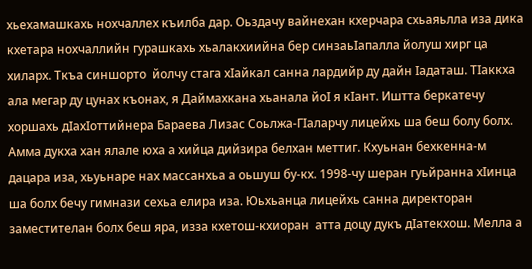хьехамашкахь нохчаллех къилба дар. Оьздачу вайнехан кхерчара схьаяьлла иза дика кхетара нохчаллийн гурашкахь хьалакхиийна бер синзаьIапалла йолуш хирг ца хиларх. Ткъа синшорто  йолчу стага хIайкал санна лардийр ду дайн Iадаташ. ТIаккха ала мегар ду цунах къонах, я Даймахкана хьанала йоI я кIант. Иштта беркатечу хоршахь дIахIоттийнера Бараева Лизас Соьлжа-ГIаларчу лицейхь ша беш болу болх. Амма дукха хан ялале юха а хийца дийзира белхан меттиг. Кхуьнан бехкенна-м дацара иза, хьуьнаре нах массанхьа а оьшуш бу-кх. 1998-чу шеран гуьйранна хIинца ша болх бечу гимнази сехьа елира иза. Юьхьанца лицейхь санна директоран заместителан болх беш яра, изза кхетош-кхиоран  атта доцу дукъ дIатекхош. Мелла а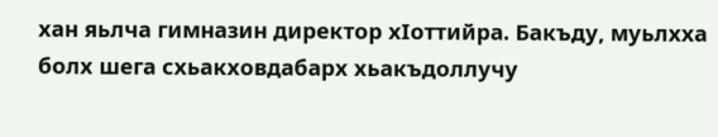хан яьлча гимназин директор хIоттийра. Бакъду, муьлхха болх шега схьакховдабарх хьакъдоллучу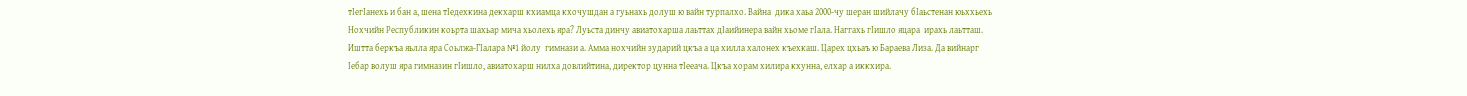тIегIанехь и бан а, шена тIедехкина декхарш кхиамца кхочушдан а гуьнахь долуш ю вайн турпалхо. Вайна  дика хаьа 2000-чу шеран шийлачу бIаьстенан юьххьехь Нохчийн Республикин коьрта шахьар мича хьолехь яра? Луьста динчу авиатохарша лаьттах дIаийинера вайн хьоме гIала. Наггахь гIишло яцара  ирахь лаьтташ. Иштта беркъа яьлла яра Соьлжа-ГIалара №1 йолу  гимнази а. Амма нохчийн зударий цкъа а ца хилла халонех къехкаш. Царех цхьаъ ю Бараева Лиза. Да вийнарг Iебар волуш яра гимназин гIишло, авиатохарш нилха довлийтина, директор цунна тIееача. Цкъа хорам хилира кхунна, елхар а иккхира.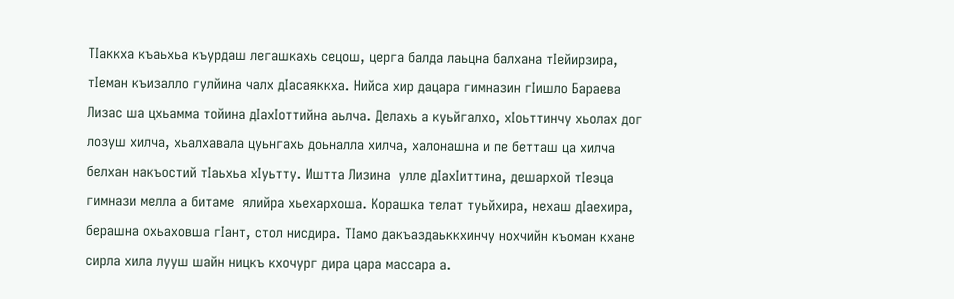ТIаккха къаьхьа къурдаш легашкахь сецош, церга балда лаьцна балхана тIейирзира, тIеман къизалло гулйина чалх дIасаяккха. Нийса хир дацара гимназин гIишло Бараева Лизас ша цхьамма тойина дIахIоттийна аьлча. Делахь а куьйгалхо, хIоьттинчу хьолах дог лозуш хилча, хьалхавала цуьнгахь доьналла хилча, халонашна и пе бетташ ца хилча белхан накъостий тIаьхьа хIуьтту. Иштта Лизина  улле дIахIиттина, дешархой тIеэца гимнази мелла а битаме  ялийра хьехархоша. Корашка телат туьйхира, нехаш дIаехира, берашна охьаховша гIант, стол нисдира. ТIамо дакъаздаьккхинчу нохчийн къоман кхане сирла хила лууш шайн ницкъ кхочург дира цара массара а.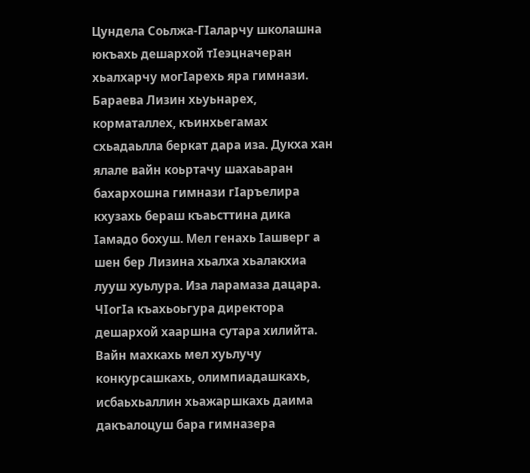Цундела Соьлжа-ГIаларчу школашна юкъахь дешархой тIеэцначеран хьалхарчу могIарехь яра гимнази. Бараева Лизин хьуьнарех, корматаллех, къинхьегамах схьадаьлла беркат дара иза. Дукха хан ялале вайн коьртачу шахаьаран бахархошна гимнази гIаръелира кхузахь бераш къаьсттина дика Iамадо бохуш. Мел генахь Iашверг а шен бер Лизина хьалха хьалакхиа лууш хуьлура. Иза ларамаза дацара. ЧIогIа къахьоьгура директора дешархой хааршна сутара хилийта. Вайн махкахь мел хуьлучу конкурсашкахь, олимпиадашкахь, исбаьхьаллин хьажаршкахь даима дакъалоцуш бара гимназера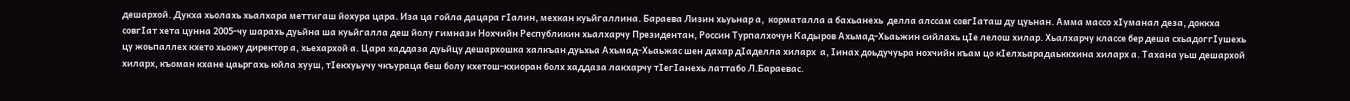дешархой. Дукха хьолахь хьалхара меттигаш йохура цара. Иза ца гойла дацара гIалин, мехкан куьйгаллина. Бараева Лизин хьуьнар а,  корматалла а бахьанехь  делла алссам совгIаташ ду цуьнан. Амма массо хIуманал деза, доккха совгIат хета цунна 2005-чу шарахь дуьйна ша куьйгалла деш йолу гимнази Нохчийн Республикин хьалхарчу Президентан, Россин Турпалхочун Кадыров Ахьмад-Хьаьжин сийлахь цIе лелош хилар. Хьалхарчу классе бер деша схьадоггIушехь цу жоьпаллех кхето хьожу директор а, хьехархой а. Цара хаддаза дуьйцу дешархошка халкъан дуьхьа Ахьмад-Хьаьжас шен дахар дIаделла хиларх  а, Iинах доьдучуьра нохчийн къам цо кIелхьарадаьккхина хиларх а. Тахана уьш дешархой хиларх, къоман кхане цаьргахь юйла хууш, тIекхуьучу чкъураца беш болу кхетош-кхиоран болх хаддаза лакхарчу тIегIанехь латтабо Л.Бараевас.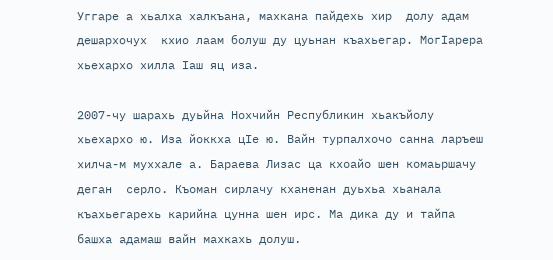Уггаре а хьалха халкъана, махкана пайдехь хир  долу адам  дешархочух  кхио лаам болуш ду цуьнан къахьегар. МогIарера хьехархо хилла Iаш яц иза.

2007-чу шарахь дуьйна Нохчийн Республикин хьакъйолу хьехархо ю. Иза йоккха цIе ю. Вайн турпалхочо санна ларъеш хилча-м муххале а. Бараева Лизас ца кхоайо шен комаьршачу деган  серло. Къоман сирлачу кханенан дуьхьа хьанала къахьегарехь карийна цунна шен ирс. Ма дика ду и тайпа башха адамаш вайн махкахь долуш.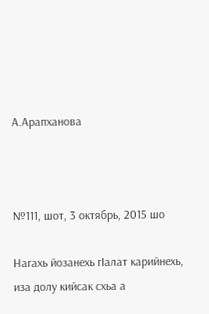А.Арапханова



№111, шот, 3 октябрь, 2015 шо

Нагахь йозанехь гIалат карийнехь, иза долу кийсак схьа а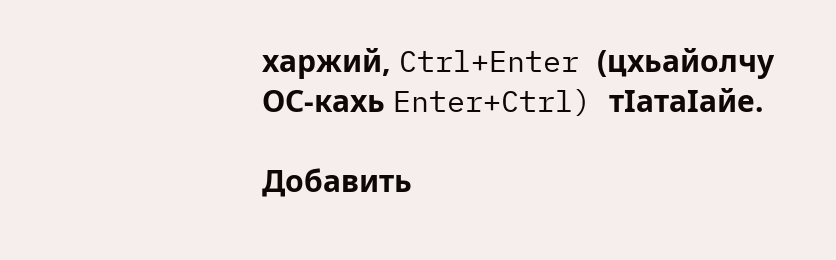харжий, Ctrl+Enter (цхьайолчу ОС-кахь Enter+Ctrl) тIатаIайе.

Добавить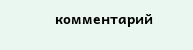комментарий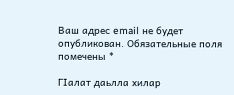Ваш адрес email не будет опубликован. Обязательные поля помечены *

ГIалат даьлла хилар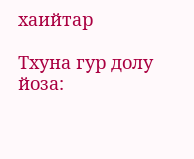хаийтар

Тхуна гур долу йоза: